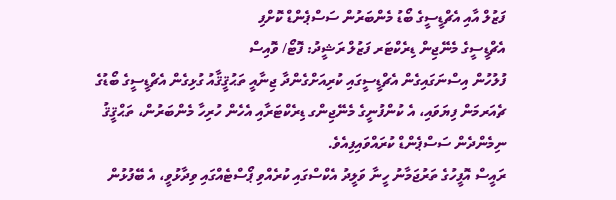ފަޒުލް އާއި އެޗްޑީސީގެ ބޯޑު މެންބަރުން ސަސްޕެންޑް ކޮށްފި
އެޗްޑީސީގެ މެނޭޖިން ޑިރެކްޓަރ ފަޒުލް ރަޝީދު: ފޮޓޯ/ ވޮއިސް
ފުލުހުން އިސްނަގައިގެން އެޗްޑީސީގައި ކުރިއަށްގެންދާ ޖިނާއީ ތަޙުޤީޤާއު ގުޅިގެން އެޗްޑީސީގެ ބޯޑުގެ ޗެއަރމަން ފިޔަވައި، އެ ކުންފުނީގެ މެނޭޖިންގ ޑިރެކްޓަރާއި އެހެން ހުރިހާ މެންބަރުން، ތަޙްޤީޤު ނިމެންދެން ސަސްޕެންޑް ކުރައްވައިފިއެވެ.
ރައީސް އޮފީހުގެ ތަރުޖަމާނު ހީނާ ވަލީދު އެކްސްގައި ކުރެއްވި ޕޯސްޓެއްގައި ވިދާޅުވީ، އެ ބޭފުޅުން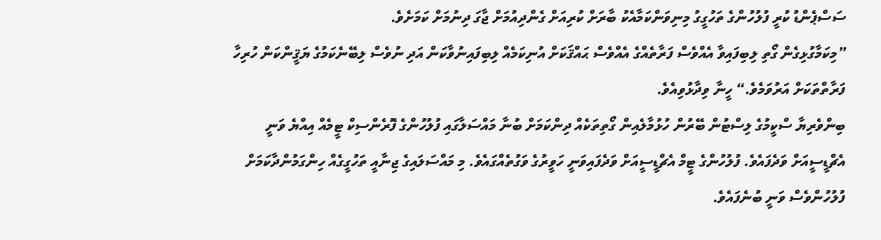ސަސްޕެންޑު ކުރީ ފުލުހުންގެ ތަހުގީގު މިނިވަންކަމާއެކު ބާރަށް ކުރިއަށް ގެންދިއުމަށް ޖާގަ ދިނުމަށް ކަމަށެވެ.
”މިކަމާގުޅިގެން ގޯތި ލިބިފައިވާ އެއްވެސް ފަރާތެއްގެ އެއްވެސް ޙައްޤަކަށް އުނިކަމެއް ލިބިފައިނުވާކަން އަދި ނުވެސް ލިބޭނެކަމުގެ ޔަޤީންކަން ހުރިހާ ފަރާތްތަކަށް އަރުވަމެވެ.“ ހީނާ ވިދާޅުވިއެވެ.
ބިންވެރިޔާ ސްކީމުގެ ލިސްޓުން ބޭރުން ހުޅުމާލެއިން ގޯތިތަކެއް ދިންކަމަށް ބުނާ މައްސަލާގައި ފުލުހުންގެ ފޮރެންސިކް ޓީމެއް އިއްޔެ ވަނީ އެޗްޑީސީއަށް ވަދެފައެވެ. ފުލުހުންގެ ޓީމް އެޗްޑީސީއަށް ވަދެފައިވަނީ ހަވީރުގެ ވަގުތެއްގައެވެ. މި މައްސަލައިގެ ޖިނާއީ ތަހުގީގެއް ހިންގަމުންދާކަމަށް ފުލުހުންވެސް ވަނީ ބުނެފައެވެ.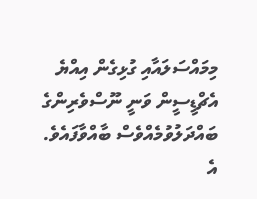މިމައްސަލައާއި ގުޅިގެން އިއްޔެ އެޗްޑީސީން ވަނީ ނޫސްވެރިންގެ ބައްދަލުވުމެއްވެސް ބާއްވާފައެވެ.
އެ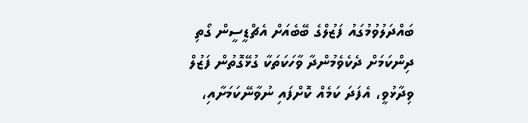ބައްދަލުވުމުގައު ފަޒުލްގެ ބޭބެއަށް އެޗްޑީސީން ގޯތި ދިންކަމަށް ދެކެވެމުންދާ ވާހަކަތަކާ ގުޅޭގޮތުން ފަޒުލް ވިދާޅުވީ، އެފަދަ ކަމެއް ކޮށްފައި ނުވާނޭކަމަށާއި،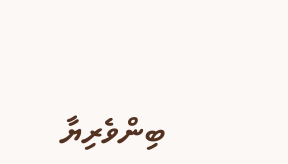ބިންވެރިޔާ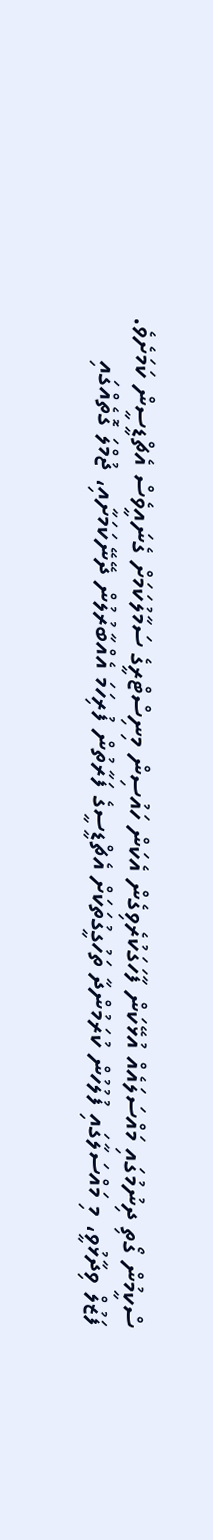ސްކީމުން ގޯތި ދިނުމުގައި މައްސަލައެއް އުޅޭކަން ފާހަގަކުރެވިގެން އެކަން ހައުސިން މިނިސްޓްރީގެ ސަމާލުކަމަށް ގެނައީވެސް އެޗްޑީސީން ކަމަށެވެ.
ފަޒުލް ވިދާޅުވީ، މި މައްސަލާގައި ފުލުހުން ކުރަމުންދާ ތަހުގީގުތަކަށް އެޗްޑީސީގެ ފަރާތުން ފުރިހަމަ އެއްބާރުލުން ދޭނޭކަމަށާއި، ޖުމްލަ ގޮތެއްގައި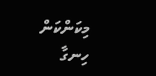މިކަންކަން ހިނގާ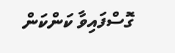ގޮސްފައިވާ ކަންކަން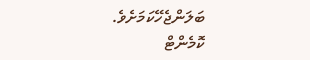ބަލަންޖެހޭކަމަށެވެ.
ކޮމެންޓް